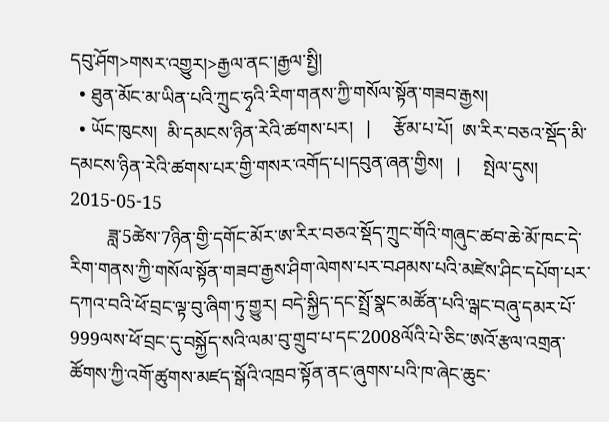དབུ་ཤོག>གསར་འགྱུར།>རྒྱལ་ནང་།རྒྱལ་སྤྱི།
  • ཐུན་མོང་མ་ཡིན་པའི་ཀྲུང་ཧྭའི་རིག་གནས་ཀྱི་གསོལ་སྟོན་གཟབ་རྒྱས།
  • ཡོང་ཁུངས།  མི་དམངས་ཉིན་རེའི་ཚགས་པར།   |     རྩོམ་པ་པོ།  ཨ་རིར་བཅའ་སྡོད་མི་དམངས་ཉིན་རེའི་ཚགས་པར་གྱི་གསར་འགོད་པ།དབུན་ཞན་གྱིས།   |     སྤེལ་དུས།  2015-05-15
        ཟླ་5ཚེས་7ཉིན་གྱི་དགོང་མོར་ཨ་རིར་བཅའ་སྡོད་ཀྲུང་གོའི་གཞུང་ཚབ་ཆེ་མོ་ཁང་དེ་རིག་གནས་ཀྱི་གསོལ་སྟོན་གཟབ་རྒྱས་ཤིག་ལེགས་པར་བཤམས་པའི་མཛེས་ཤིང་དཔོག་པར་དཀའ་བའི་ཕོ་བྲང་ལྟ་བུ་ཞིག་ཏུ་གྱུར། བདེ་སྐྱིད་དང་སྤྲོ་སྣང་མཚོན་པའི་ལྒང་བཞུ་དམར་པོ་999ལས་ཕོ་བྲང་དུ་བསྐྱོད་སའི་ལམ་བུ་གྲུབ་པ་དང་2008ལོའི་པེ་ཅིང་ཨའོ་རྩལ་འགྲན་ཚོགས་ཀྱི་འགོ་ཚུགས་མཛད་སྒོའི་འཁྲབ་སྟོན་ནང་ཞུགས་པའི་ཁ་ཞེང་ཆུང་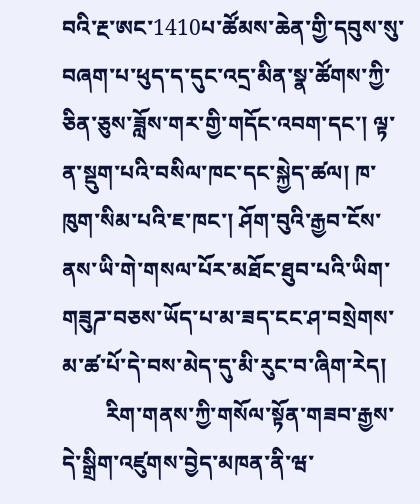བའི་རྔ་ཨང་1410པ་ཚོམས་ཆེན་གྱི་དབུས་སུ་བཞག་པ་ཕུད་ད་དུང་འདྲ་མིན་སྣ་ཚོགས་ཀྱི་ཅིན་ཅུས་ཟློས་གར་གྱི་གདོང་འབག་དང་། ལྟ་ན་སྡུག་པའི་བསིལ་ཁང་དང་སྐྱེད་ཚལ། ཁ་ཁུག་སིམ་པའི་ཇ་ཁང་། ཤོག་བུའི་རྒྱབ་ངོས་ནས་ཡི་གེ་གསལ་པོར་མཐོང་ཐུབ་པའི་ཡིག་གཟུཌ་བཅས་ཡོད་པ་མ་ཟད་ངང་ཤ་བསྲེགས་མ་ཚ་པོ་དེ་བས་མེད་དུ་མི་རུང་བ་ཞིག་རེད།
        རིག་གནས་ཀྱི་གསོལ་སྟོན་གཟབ་རྒྱས་དེ་སྒྲིག་འཛུགས་བྱེད་མཁན་ནི་ཝ་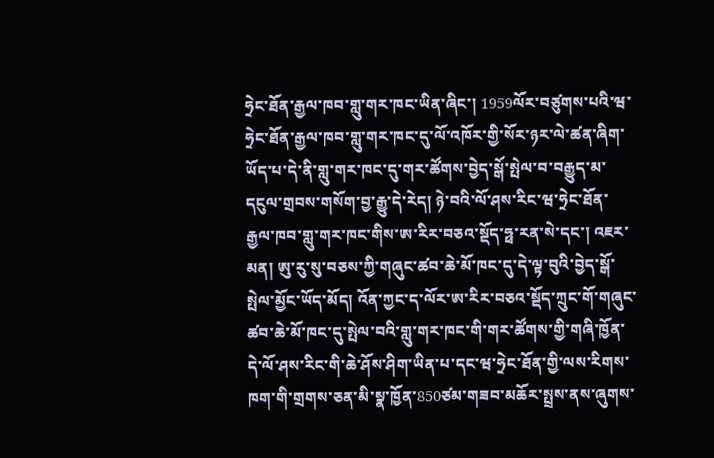ཧྲེང་ཐོན་རྒྱལ་ཁབ་གླུ་གར་ཁང་ཡིན་ཞིང་། 1959ལོར་བཙུགས་པའི་ཝ་ཧྲེང་ཐོན་རྒྱལ་ཁབ་གླུ་གར་ཁང་དུ་ལོ་འཁོར་གྱི་སོར་ཉར་ལེ་ཚན་ཞིག་ཡོད་པ་དེ་ནི་གླུ་གར་ཁང་དུ་གར་ཚོགས་བྱེད་སྒོ་སྤེལ་བ་བརྒྱུད་མ་དངུལ་གྲབས་གསོག་བྱ་རྒྱུ་དེ་རེད། ཉེ་བའི་ལོ་ཤས་རིང་ཝ་ཧྲེང་ཐོན་རྒྱལ་ཁབ་གླུ་གར་ཁང་གིས་ཨ་རིར་བཅའ་སྡོད་ཧྥ་རན་སེ་དང་། འཇར་མན། ཨུ་རུ་སུ་བཅས་ཀྱི་གཞུང་ཚབ་ཆེ་མོ་ཁང་དུ་དེ་ལྟ་བུའི་བྱེད་སྒོ་སྤེལ་མྱོང་ཡོད་མོད། འོན་ཀྱང་ད་ལོར་ཨ་རིར་བཅའ་སྡོད་ཀྲུང་གོ་གཞུང་ཚབ་ཆེ་མོ་ཁང་དུ་སྤེལ་བའི་གླུ་གར་ཁང་གི་གར་ཚོགས་གྱི་གཞི་ཁྱོན་དེ་ལོ་ཤས་རིང་གི་ཆེ་ཤོས་ཤིག་ཡིན་པ་དང་ཝ་ཧྲེང་ཐོན་གྱི་ལས་རིགས་ཁག་གི་གྲགས་ཅན་མི་སྣ་ཁྱོན་850ཙམ་གཟབ་མཆོར་སྤྲས་ནས་ཞུགས་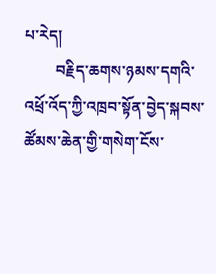པ་རེད།
        བརྗིད་ཆགས་ཉམས་དགའི་འཕྲོ་འོད་ཀྱི་འཁྲབ་སྟོན་བྱེད་སྐབས་ཚོམས་ཆེན་གྱི་གསེག་ངོས་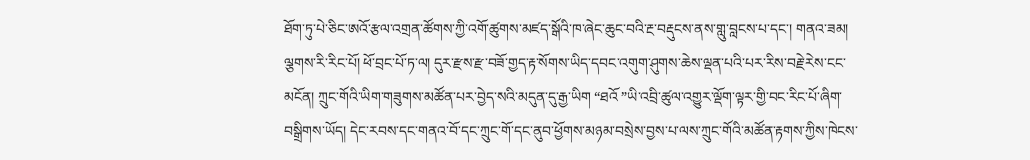ཐོག་ཏུ་པེ་ཅིང་ཨའོ་རྩལ་འགྲན་ཚོགས་ཀྱི་འགོ་ཚུགས་མཛད་སྒོའི་ཁ་ཞེང་ཆུང་བའི་རྔ་བརྡུངས་ནས་གླུ་བླངས་པ་དང་། གནའ་ཟམ། ལྕགས་རི་རིང་པོ། ཕོ་བྲང་པོ་ཏ་ལ། དུར་རྫས་རྫ་བཟོ་གྱད་རྟ་སོགས་ཡིད་དབང་འགུག་ཤུགས་ཆེས་ལྡན་པའི་པར་རིས་བརྗེ་རེས་ངང་མངོན། ཀྲུང་གོའི་ཡིག་གཟུགས་མཚོན་པར་བྱེད་སའི་མདུན་དུ་རྒྱ་ཡིག “ཐའོ ”ཡི་འབྲི་ཚུལ་འགྱུར་ལྡོག་ལྟར་གྱི་བང་རིང་པོ་ཞིག་བསྒྲིགས་ཡོད། དེང་རབས་དང་གནའ་བོ་དང་ཀྲུང་གོ་དང་ནུབ་ཕྱོགས་མཉམ་བསྲེས་བྱས་པ་ལས་ཀྲུང་གོའི་མཚོན་རྟགས་ཀྱིས་ཁེངས་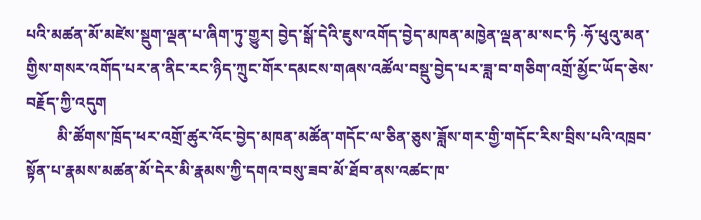པའི་མཚན་མོ་མཛེས་སྡུག་ལྡན་པ་ཞིག་ཏུ་གྱུར། བྱེད་སྒོ་དེའི་ཇུས་འགོད་བྱེད་མཁན་མཁྱེན་ལྡན་མ་སང་ཏི ·ཧོ་ཕུའུ་མན་གྱིས་གསར་འགོད་པར་ན་ནིང་རང་ཉིད་ཀྲུང་གོར་དམངས་གཞས་འཚོལ་བསྡུ་བྱེད་པར་ཟླ་བ་གཅིག་འགྲོ་མྱོང་ཡོད་ཅེས་བརྗོད་ཀྱི་འདུག
        མི་ཚོགས་ཁྲོད་ཕར་འགྲོ་ཚུར་འོང་བྱེད་མཁན་མཚོན་གདོང་ལ་ཅིན་ཅུས་ཟློས་གར་གྱི་གདོང་རིས་བྲིས་པའི་འཁྲབ་སྟོན་པ་རྣམས་མཚན་མོ་དེར་མི་རྣམས་ཀྱི་དགའ་བསུ་ཟབ་མོ་ཐོབ་ནས་འཚང་ཁ་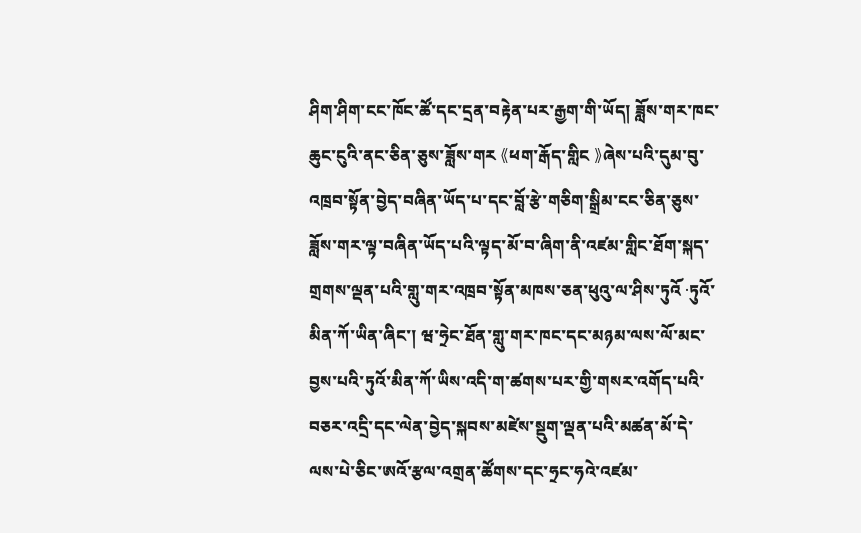ཤིག་ཤིག་ངང་ཁོང་ཚོ་དང་དྲན་བརྟེན་པར་རྒྱག་གི་ཡོད། ཟློས་གར་ཁང་ཆུང་ངུའི་ནང་ཅིན་ཅུས་ཟློས་གར 《ཕག་རྒོད་གླིང 》ཞེས་པའི་དུམ་བུ་འཁྲབ་སྟོན་བྱེད་བཞིན་ཡོད་པ་དང་བློ་རྩེ་གཅིག་སྒྲིམ་ངང་ཅིན་ཅུས་ཟློས་གར་ལྟ་བཞིན་ཡོད་པའི་ལྟད་མོ་བ་ཞིག་ནི་འཛམ་གླིང་ཐོག་སྐད་གྲགས་ལྡན་པའི་གླུ་གར་འཁྲབ་སྟོན་མཁས་ཅན་ཕུའུ་ལ་ཤིས་ཏུའོ ·ཏུའོ་མིན་ཀོ་ཡིན་ཞིང་། ཝ་ཧྲེང་ཐོན་གླུ་གར་ཁང་དང་མཉམ་ལས་ལོ་མང་བྱས་པའི་ཏུའོ་མིན་ཀོ་ཡིས་འདི་ག་ཚགས་པར་གྱི་གསར་འགོད་པའི་བཅར་འདྲི་དང་ལེན་བྱེད་སྐབས་མཛེས་སྡུག་ལྡན་པའི་མཚན་མོ་དེ་ལས་པེ་ཅིང་ཨའོ་རྩལ་འགྲན་ཚོགས་དང་ཧྲང་ཧའེ་འཛམ་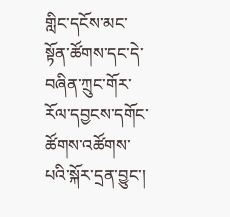གླིང་དངོས་མང་སྟོན་ཚོགས་དང་དེ་བཞིན་ཀྲུང་གོར་རོལ་དབྱངས་དགོང་ཚོགས་འཚོགས་པའི་སྐོར་དྲན་བྱུང་།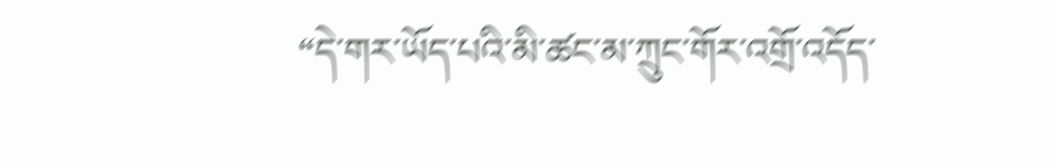“དེ་གར་ཡོད་པའི་མི་ཚང་མ་ཀྲུང་གོར་འགྲོ་འདོད་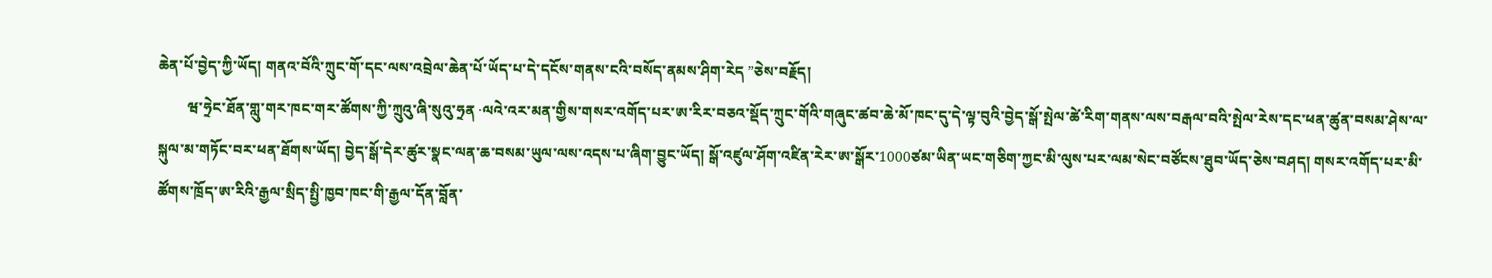ཆེན་པོ་བྱེད་ཀྱི་ཡོད། གནའ་བོའི་ཀྲུང་གོ་དང་ལས་འབྲེལ་ཆེན་པོ་ཡོད་པ་དེ་དངོས་གནས་ངའི་བསོད་ནམས་ཤིག་རེད ”ཅེས་བརྗོད།
        ཝ་ཧྲེང་ཐོན་གླུ་གར་ཁང་གར་ཚོགས་ཀྱི་ཀྲུའུ་ཞི་སུའུ་ཧྲན ·ལའེ་འར་མན་གྱིས་གསར་འགོད་པར་ཨ་རིར་བཅའ་སྡོད་ཀྲུང་གོའི་གཞུང་ཚབ་ཆེ་མོ་ཁང་དུ་དེ་ལྟ་བུའི་བྱེད་སྒོ་སྤེལ་ཚེ་རིག་གནས་ལས་བརྒལ་བའི་སྤེལ་རེས་དང་ཕན་ཚུན་བསམ་ཤེས་ལ་སྐུལ་མ་གཏོང་བར་ཕན་ཐོགས་ཡོད། བྱེད་སྒོ་དེར་ཚུར་སྣང་ལན་ཆ་བསམ་ཡུལ་ལས་འདས་པ་ཞིག་བྱུང་ཡོད། སྒོ་འཛུལ་ཤོག་འཛིན་རེར་ཨ་སྒོར་1000ཙམ་ཡིན་ཡང་གཅིག་ཀྱང་མི་ལུས་པར་ལམ་སེང་བཙོངས་ཐུབ་ཡོད་ཅེས་བཤད། གསར་འགོད་པར་མི་ཚོགས་ཁྲོད་ཨ་རིའི་རྒྱལ་སྲིད་སྤྱི་ཁྱབ་ཁང་གི་རྒྱལ་དོན་བློན་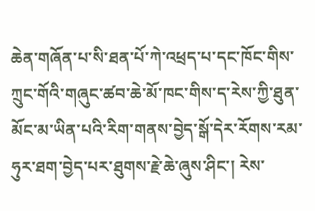ཆེན་གཞོན་པ་སི་ཐན་པོ་ཀེ་འཕྲད་པ་དང་ཁོང་གིས་ཀྲུང་གོའི་གཞུང་ཚབ་ཆེ་མོ་ཁང་གིས་ད་རེས་ཀྱི་ཐུན་མོང་མ་ཡིན་པའི་རིག་གནས་བྱེད་སྒོ་དེར་རོགས་རམ་ཧུར་ཐག་བྱེད་པར་ཐུགས་རྗེ་ཆེ་ཞུས་ཤིང་། རེས་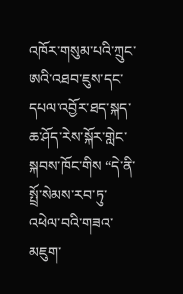འཁོར་གསུམ་པའི་ཀྲུང་ཨའི་འཐབ་ཇུས་དང་དཔལ་འབྱོར་ཐད་སྐད་ཆ་ཤོད་རེས་སྐོར་གླེང་སྐབས་ཁོང་གིས “དེ་ནི་སྤྲོ་སེམས་རབ་ཏུ་འཕེལ་བའི་གཟའ་མཇུག་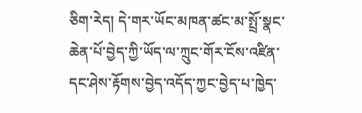ཅིག་རེད། དེ་གར་ཡོང་མཁན་ཚང་མ་སྤྲོ་སྣང་ཆེན་པོ་བྱེད་ཀྱི་ཡོད་ལ་ཀྲུང་གོར་ངོས་འཛིན་དང་ཤེས་རྟོགས་བྱེད་འདོད་ཀྱང་བྱེད་པ་ཁྱེད་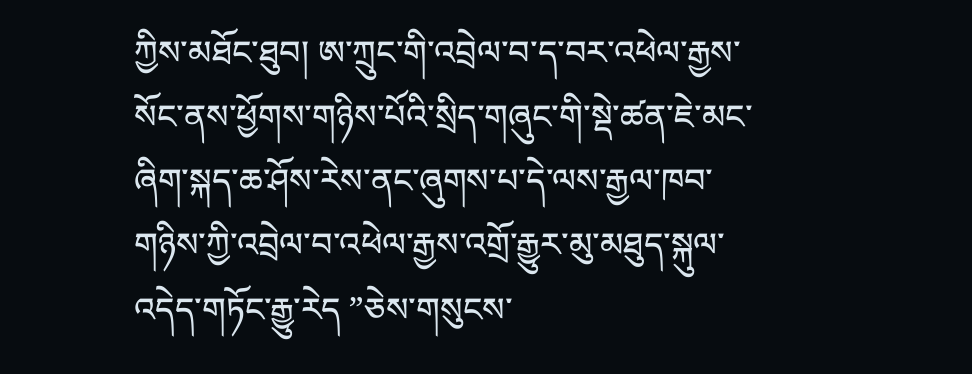ཀྱིས་མཐོང་ཐུབ། ཨ་ཀྲུང་གི་འབྲེལ་བ་ད་བར་འཕེལ་རྒྱས་སོང་ནས་ཕྱོགས་གཉིས་པོའི་སྲིད་གཞུང་གི་སྡེ་ཚན་ཇེ་མང་ཞིག་སྐད་ཆ་ཤོས་རེས་ནང་ཞུགས་པ་དེ་ལས་རྒྱལ་ཁབ་གཉིས་ཀྱི་འབྲེལ་བ་འཕེལ་རྒྱས་འགྲོ་རྒྱུར་མུ་མཐུད་སྐུལ་འདེད་གཏོང་རྒྱུ་རེད ”ཅེས་གསུངས་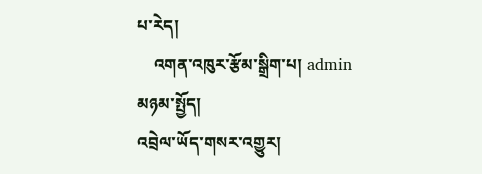པ་རེད།
    འགན་འཁུར་རྩོམ་སྒྲིག་པ། admin
མཉམ་སྤྱོད།
འབྲེལ་ཡོད་གསར་འགྱུར།